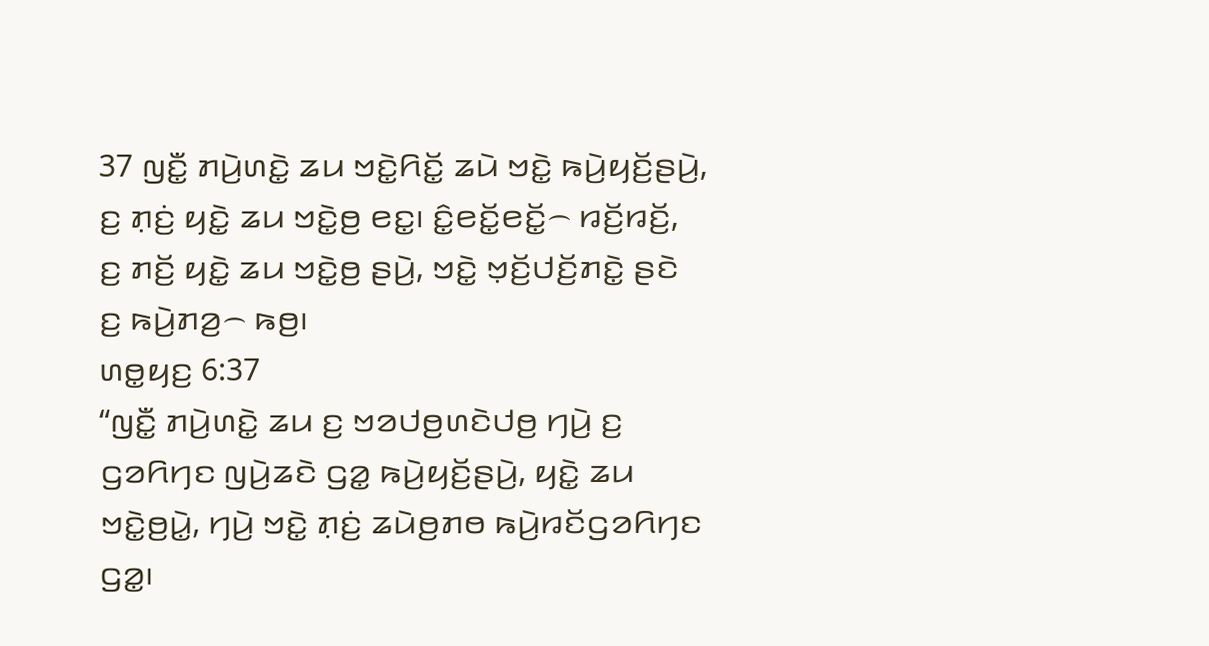37 ꤜꤢꤪ꤭ ꤊꤣꤧ꤬ꤛꤢꤧ꤭ ꤘꤣ ꤠꤢꤧ꤭ꤖꤢꤩ꤭ ꤘꤣꤧ ꤠꤢꤧ꤭ ꤒꤣꤧ꤬ꤟꤢꤩ꤬ꤔꤣꤧ꤬, ꤢ꤬ ꤊ꤫ꤢꤦ꤬ ꤟꤢꤧ꤭ ꤘꤣ ꤠꤢꤧ꤭ꤥ꤬ ꤕꤢ꤭꤯ ꤢꤨ꤭ꤕꤢꤩ꤭ꤕꤢꤩ꤭꤮ ꤙꤢꤩ꤬ꤙꤢꤩ꤬, ꤢ꤬ ꤊꤢꤩ꤬ ꤟꤢꤧ꤭ ꤘꤣ ꤠꤢꤧ꤭ꤥ꤬ ꤔꤣꤧ꤬, ꤠꤢꤧ꤭ ꤠ꤫ꤢꤩ꤬ꤓꤢꤩ꤬ꤊꤢꤧ꤭ ꤔꤢꤧ ꤢ꤬ ꤒꤣꤧ꤬ꤊꤤ꤬꤮ ꤒꤥ꤬꤯
ꤛꤥ꤭ꤟꤢ꤬ 6:37
“ꤜꤢꤪ꤭ ꤊꤣꤧ꤬ꤛꤢꤧ꤭ ꤘꤣ ꤢ꤬ ꤠꤤꤓꤥ꤬ꤛꤢꤧꤓꤥ꤬ ꤚꤣꤧ꤬ ꤢ꤬ ꤞꤤꤖꤚꤢ ꤜꤣꤧ꤬ꤘꤢꤧ ꤞꤤ꤭ ꤒꤣꤧ꤬ꤟꤢꤩ꤬ꤔꤣꤧ꤬, ꤟꤢꤧ꤭ ꤘꤣ ꤠꤢꤧ꤭ꤥ꤬ꤣꤧ꤭, ꤚꤣꤧ꤬ ꤠꤢꤧ꤭ ꤊ꤫ꤢꤦ꤬ ꤘꤣꤧꤥ꤬ꤊꤥ ꤒꤣꤧ꤬ꤙꤢꤩꤞꤤꤖꤚꤢ ꤞꤤ꤭꤯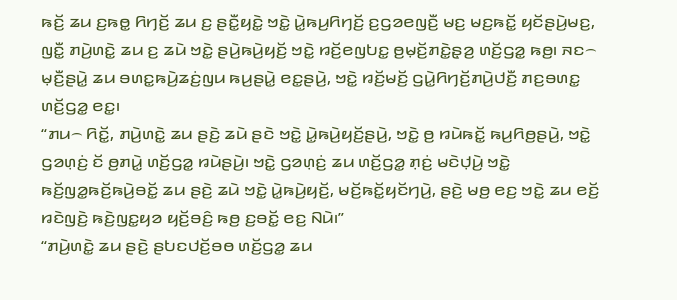ꤒꤢꤩ꤬ ꤘꤣ ꤢ꤬ꤒꤥ꤭ ꤖꤚꤢꤩ꤬ ꤘꤣ ꤢ꤬ ꤔꤢꤪ꤭ꤟꤢꤧ꤭ ꤠꤢꤧ꤭ ꤣꤧ꤭ꤒꤣ꤬ꤖꤚꤢꤩ꤬ ꤢ꤬ꤞꤤꤕꤜꤢꤪ꤬ ꤗꤢ꤬ ꤗꤢ꤬ꤒꤢꤩ꤭ ꤟꤢꤩꤔꤣꤧ꤬ꤗꤢ꤬, ꤜꤢꤪ꤭ ꤊꤣꤧ꤬ꤛꤢꤧ꤭ ꤘꤣ ꤢ꤬ ꤘꤣꤧ ꤠꤢꤧ꤭ ꤔꤣꤧ꤬ꤒꤣꤧ꤬ꤟꤢꤩ꤬ ꤠꤢꤧ꤭ ꤙꤢꤩ꤬ꤕꤜꤝꤢ꤭ ꤥ꤬ꤗ꤫ꤢꤩ꤬ꤊꤢꤧ꤭ꤔ꤫ꤤ꤬ ꤛꤢꤩ꤬ꤞꤤ꤭ ꤒꤥ꤬꤯ ꤏꤢ꤮ ꤗ꤫ꤢꤪ꤬ꤔꤣꤧ꤭ ꤘꤣ ꤋꤛꤢ꤭ꤒꤣꤧ꤬ꤘꤢꤦ꤬ꤜꤣ ꤒꤣ꤬ꤔꤣꤧ꤭ ꤕꤢ꤭ꤔꤣꤧ꤬, ꤠꤢꤧ꤭ ꤙꤢꤩ꤬ꤗꤢꤩ꤬ ꤞꤣꤧ꤭ꤖꤚꤢꤩ꤬ꤊꤣꤧ꤬ꤓꤢꤪ꤬ ꤊꤢ꤬ꤋꤛꤢ꤭ ꤛꤢꤩ꤬ꤞꤤ꤭ ꤕꤢ꤭꤯
“ꤊꤣ꤮ ꤖꤢꤩ꤭, ꤊꤣꤧ꤬ꤛꤢꤧ꤭ ꤘꤣ ꤔꤢꤧ꤬ ꤘꤣꤧ ꤔꤢꤧ ꤠꤢꤧ꤭ ꤣꤧ꤭ꤒꤣꤧ꤬ꤟꤢꤩ꤬ꤔꤣꤧ꤬, ꤠꤢꤧ꤭ ꤥ꤬ ꤙꤣꤧꤒꤢꤩ꤭ ꤒꤣ꤬ꤖꤥ꤬ꤔꤣꤧ꤬, ꤠꤢꤧ꤭ ꤞꤤꤛ꤫ꤢꤦ꤬ ꤢꤩ ꤥ꤬ꤊꤣꤧ꤭ ꤛꤢꤩ꤬ꤞꤤ꤭ ꤙꤣꤧꤔꤣꤧ꤬꤯ ꤠꤢꤧ꤭ ꤞꤤꤛ꤫ꤢꤦ꤬ ꤘꤣ ꤛꤢꤩ꤬ꤞꤤ꤭ ꤊ꤫ꤢꤦ꤬ ꤗꤢꤧꤓ꤫ꤣꤧ꤬ ꤠꤢꤧ꤭ ꤒꤢꤩ꤬ꤜꤤ꤭ꤒꤢꤩ꤬ꤒꤣꤧ꤬ꤋꤢꤩ꤭ ꤘꤣ ꤔꤢꤧ꤬ ꤘꤣꤧ ꤠꤢꤧ꤭ ꤣꤧ꤭ꤒꤣꤧ꤬ꤟꤢꤩ꤬, ꤗꤢꤩ꤬ꤒꤢꤩ꤭ꤟꤢꤩꤚꤣꤧ꤬, ꤔꤢꤧ꤬ ꤗꤥ꤬ ꤕꤢ꤬ ꤠꤢꤧ꤭ ꤘꤣ ꤕꤢꤩ꤬ ꤙꤢꤧꤜꤢꤧ꤬ ꤒꤢꤧ꤬ꤜꤢ꤭ꤟꤤ ꤟꤢꤩ꤬ꤋꤢꤨ꤬ ꤒꤥ꤬ ꤢ꤬ꤋꤢꤩ꤭ ꤕꤢ꤬ ꤡꤣꤧ꤯”
“ꤊꤣꤧ꤬ꤛꤢꤧ꤭ ꤘꤣ ꤔꤢꤧ꤬ ꤔꤝꤢꤓꤢꤩ꤬ꤋꤥ ꤛꤢꤩ꤬ꤞꤤ꤭ ꤘꤣ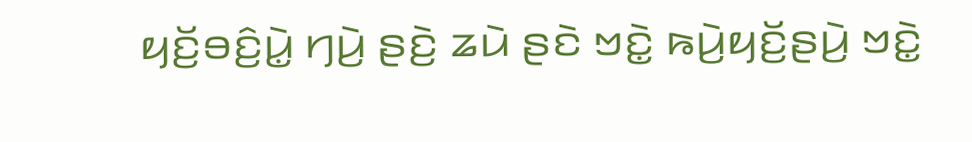ꤟꤢꤩ꤬ꤋꤢꤨ꤬ꤣꤧ꤭ ꤚꤣꤧ꤬ ꤔꤢꤧ꤬ ꤘꤣꤧ ꤔꤢꤧ ꤠꤢꤧ꤭ ꤒꤣꤧ꤬ꤟꤢꤩ꤬ꤔꤣꤧ꤬ ꤠꤢꤧ꤭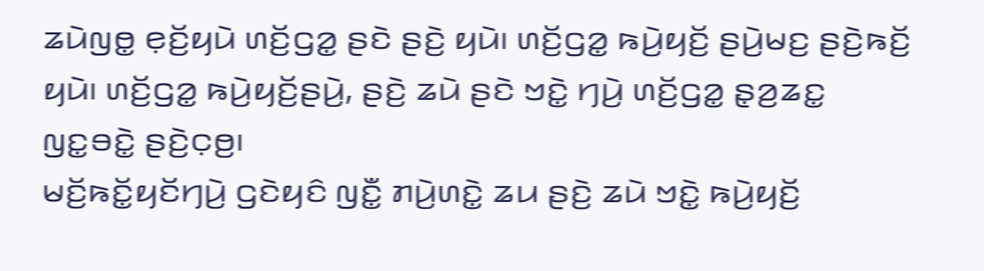ꤘꤣꤧꤜꤥ꤭ ꤕ꤫ꤢꤩ꤬ꤟꤣꤧ ꤛꤢꤩ꤬ꤞꤤ꤭ ꤔꤢꤧ ꤔꤢꤧ꤬ ꤟꤣꤧ꤯ ꤛꤢꤩ꤬ꤞꤤ꤭ ꤒꤣꤧ꤬ꤟꤢꤩ꤬ ꤔꤣꤧ꤬ꤗꤢ꤬ ꤔꤢꤧ꤬ꤒꤢꤩ꤬ ꤟꤣꤧ꤯ ꤛꤢꤩ꤬ꤞꤤ꤭ ꤒꤣꤧ꤬ꤟꤢꤩ꤬ꤔꤣꤧ꤬, ꤔꤢꤧ꤬ ꤘꤣꤧ ꤔꤢꤧ ꤠꤢꤧ꤭ ꤚꤣꤧ꤬ ꤛꤢꤩ꤬ꤞꤤ꤭ ꤔ꤫ꤤ꤬ꤘꤢ꤭ ꤜꤢ꤭ꤋꤢꤧ꤭ ꤔꤢꤧ꤬ꤍ꤫ꤥ꤬꤯
ꤗꤢꤩ꤬ꤒꤢꤩ꤭ꤟꤢꤩꤚꤣꤧ꤬ ꤞꤢꤧꤟꤢꤨ ꤜꤢꤪ꤭ ꤊꤣꤧ꤬ꤛꤢꤧ꤭ ꤘꤣ ꤔꤢꤧ꤬ ꤘꤣꤧ ꤠꤢꤧ꤭ ꤒꤣꤧ꤬ꤟꤢꤩ꤬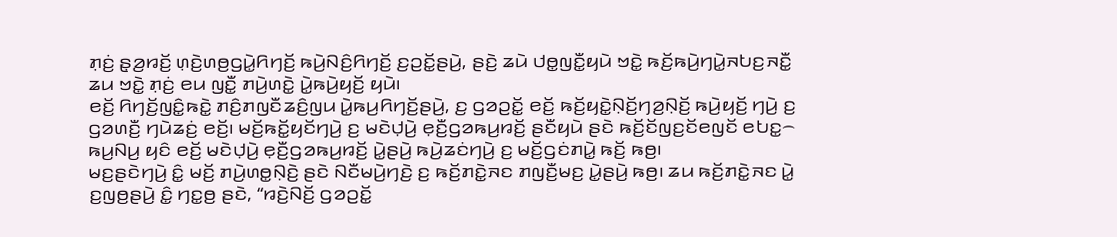ꤊ꤫ꤢꤦ꤬ ꤔ꤫ꤤ꤬ꤙꤢꤩ꤬ ꤛ꤫ꤢꤧ꤬ꤛꤥ꤬ꤞꤣꤧ꤭ꤖꤚꤢꤩ꤬ ꤒꤣꤧ꤬ꤡꤢꤨ꤬ꤖꤚꤢꤩ꤬ ꤢ꤬ꤑꤢꤩ꤭ꤔꤣꤧ꤬, ꤔꤢꤧ꤬ ꤘꤣꤧ ꤓꤥ꤭ꤜꤢꤪ꤭ꤟꤣꤧ ꤠꤢꤧ꤭ ꤒꤢꤩ꤬ꤒꤣꤧ꤬ꤚꤣꤧ꤭ꤏꤝꤢ꤬ꤏꤢꤪ꤭ ꤘꤣ ꤠꤢꤧ꤭ ꤊ꤫ꤢꤦ꤬ ꤕꤣ ꤜꤢꤪ꤭ ꤊꤣꤧ꤬ꤛꤢꤧ꤭ ꤣꤧ꤭ꤒꤣꤧ꤬ꤟꤢꤩ꤬ ꤟꤣꤧ꤯
ꤕꤢꤩ꤬ ꤖꤚꤢꤩ꤬ꤜꤢꤨ꤭ꤒꤢꤧ꤭ ꤊꤢꤨ꤬ꤊꤜꤢꤪꤘꤢꤨ꤬ꤜꤣ ꤣꤧ꤭ꤒꤣ꤬ꤖꤚꤢꤩ꤬ꤔꤣꤧ꤬, ꤢ꤬ ꤞꤤꤑꤢꤩ꤭ ꤕꤢꤩ꤬ ꤒꤢꤩ꤬ꤟꤢꤧ꤭ꤡ꤫ꤢꤩ꤬ꤚꤤ꤬ꤡ꤫ꤢꤩ꤬ ꤒꤣꤧ꤬ꤟꤢꤩ꤬ ꤚꤣꤧ꤬ ꤢ꤬ ꤞꤤꤛꤢꤪ꤬ ꤚꤣꤧꤘꤢꤦ꤬ ꤕꤢꤩ꤬꤯ ꤗꤢꤩ꤬ꤒꤢꤩ꤭ꤟꤢꤩꤚꤣꤧ꤬ ꤢ꤬ ꤗꤢꤧꤓ꤫ꤣꤧ꤬ ꤕ꤫ꤢꤪ꤬ꤞꤤꤒꤣ꤬ꤙꤢꤩ꤬ ꤔꤢꤪꤟꤣꤧ ꤔꤢꤧ ꤒꤢꤩ꤬ꤢꤩꤜꤢ꤬ꤢꤩꤕꤜꤢꤩ ꤕꤝꤢ꤭꤮ ꤒꤣ꤬ꤡꤣ꤬ ꤟꤢꤨ ꤕꤢꤩ꤬ ꤗꤢꤧꤓ꤫ꤣꤧ꤬ ꤕ꤫ꤢꤪ꤬ꤞꤤꤒꤣ꤬ꤙꤢꤩ꤬ ꤣꤧ꤭ꤔꤣꤧ꤬ ꤒꤣꤧ꤬ꤘꤢꤦꤚꤣꤧ꤬ ꤢ꤬ ꤗꤢꤩ꤬ꤞꤢꤦꤊꤣꤧ꤭ ꤒꤢꤩ꤬ ꤒꤥ꤬꤯
ꤗꤢ꤬ꤔꤢꤧꤚꤣꤧ꤬ ꤢꤨ꤭ ꤗꤢꤩ꤬ ꤊꤣꤧ꤬ꤛꤥ꤭ꤡ꤫ꤢꤧ꤬ ꤔꤢꤧ ꤡꤢꤪꤗꤣꤧ꤬ꤚꤢꤧ꤬ ꤢ꤬ ꤒꤢꤩ꤬ꤊꤢꤧ꤭ꤏꤢ ꤊꤜꤢꤪ꤬ꤗꤢ꤬ ꤣꤧ꤭ꤔꤣꤧ꤬ ꤒꤥ꤬꤯ ꤘꤣ ꤒꤢꤩ꤬ꤊꤢꤧ꤭ꤏꤢ ꤣꤧ꤭ ꤢ꤬ꤜꤥ꤬ꤔꤣꤧ꤬ ꤢꤨ꤭ ꤚꤢ꤭ꤥ꤬ ꤔꤢꤧ, “ꤙꤢꤧ꤬ꤡꤢꤩ꤬ ꤞꤤꤑꤢꤩ꤭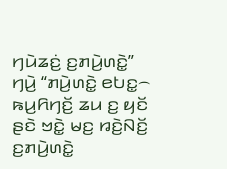ꤚꤣꤧꤘꤢꤦ꤬ ꤢ꤬ꤊꤣꤧ꤬ꤛꤢꤧ꤭” ꤚꤣꤧ꤬ “ꤊꤣꤧ꤬ꤛꤢꤧ꤭ ꤕꤝꤢ꤭꤮ ꤒꤣ꤬ꤖꤚꤢꤩ꤬ ꤘꤣ ꤢ꤬ ꤟꤢꤩ ꤔꤢꤧ ꤠꤢꤧ꤭ ꤗꤢ꤬ ꤙꤢꤧ꤬ꤡꤢꤩ꤬ ꤢ꤬ꤊꤣꤧ꤬ꤛꤢꤧ꤭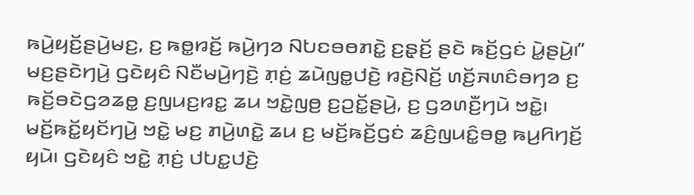ꤒꤣꤧ꤬ꤟꤢꤩ꤬ꤔꤣꤧ꤬ꤗꤢ꤬, ꤢ꤬ ꤒꤥ꤭ꤙꤢꤩ꤬ ꤒꤣꤧ꤬ꤚꤤ ꤡꤝꤢꤋꤥꤊꤢꤧ꤭ ꤢ꤬ꤔ꤫ꤢꤩ꤬ ꤔꤢꤧ ꤒꤢꤩ꤬ꤞꤢꤦ ꤣꤧ꤭ꤔꤣꤧ꤬꤯”
ꤗꤢ꤬ꤔꤢꤧꤚꤣꤧ꤬ ꤞꤢꤧꤟꤢꤨ ꤡꤢꤪꤗꤣꤧ꤬ꤚꤢꤧ꤬ ꤊ꤫ꤢꤦ꤬ ꤘꤣꤧꤜꤥ꤭ꤓꤢꤧ꤬ ꤙꤢꤧ꤬ꤡꤢꤩ꤬ ꤛꤢꤩ꤬ꤏꤛꤢꤨꤋꤚꤤ ꤢ꤬ ꤒꤢꤩ꤬ꤋꤢꤧꤞꤤꤘꤥ꤭ ꤢ꤬ꤜꤣꤢ꤬ꤙꤢ꤭ ꤘꤣ ꤠꤢꤧ꤭ꤜꤥ꤬ ꤢ꤬ꤑꤢꤩ꤭ꤔꤣꤧ꤬, ꤢ꤬ ꤞꤤꤛꤢꤪ꤬ꤚꤣꤧ ꤠꤢꤧ꤭꤯ ꤗꤢꤩ꤬ꤒꤢꤩ꤭ꤟꤢꤩꤚꤣꤧ꤬ ꤠꤢꤧ꤭ ꤗꤢ꤬ ꤊꤣꤧ꤬ꤛꤢꤧ꤭ ꤘꤣ ꤢ꤬ ꤗꤢꤩ꤬ꤒꤢꤩ꤬ꤞꤢꤦ ꤘꤢꤨ꤬ꤜꤣꤢꤨ꤭ꤋꤥ꤭ ꤒꤣ꤬ꤖꤚꤢꤩ꤬ ꤟꤣꤧ꤯ ꤞꤢꤧꤟꤢꤨ ꤠꤢꤧ꤭ ꤊ꤫ꤢꤦ꤬ ꤓꤝꤢ꤭ꤓꤢꤧ꤬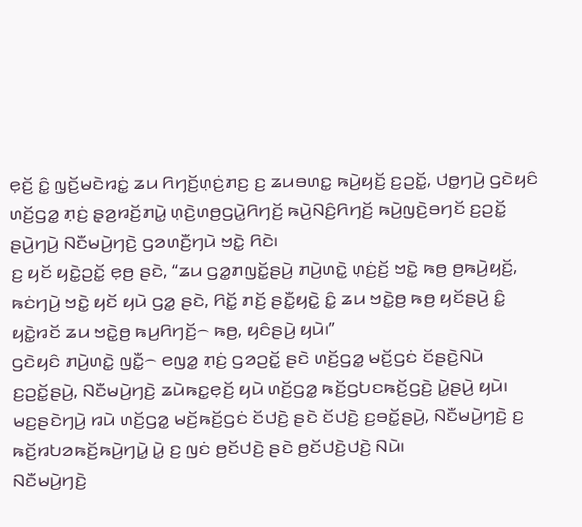ꤕ꤫ꤢꤩ꤬ ꤢꤨ꤭ ꤜ꤫ꤢꤩ꤬ꤗꤢꤧꤙꤢꤦ꤭ ꤘꤣ ꤖꤚꤢꤩ꤬ꤛ꤫ꤢꤦ꤬ꤊꤢ꤬ ꤢ꤬ ꤘꤣꤋꤛꤢ꤭ ꤒꤣꤧ꤬ꤟꤢꤩ꤬ ꤢ꤬ꤑꤢꤩ꤭, ꤓꤥ꤭ꤚꤣꤧ꤬ ꤞꤢꤧꤟꤢꤨ ꤛꤢꤩ꤬ꤞꤤ꤭ ꤊ꤫ꤢꤦ꤬ ꤔ꤫ꤤ꤬ꤙꤢꤩ꤬ꤊꤣꤧ꤭ ꤛ꤫ꤢꤧ꤬ꤛꤥ꤬ꤞꤣꤧ꤭ꤖꤚꤢꤩ꤬ ꤒꤣꤧ꤬ꤡꤢꤨ꤬ꤖꤚꤢꤩ꤬ ꤒꤣꤧ꤬ꤜꤢꤧ꤬ꤋꤚꤢꤩ ꤢ꤬ꤑꤢꤩ꤭ ꤔꤣꤧ꤬ꤚꤣꤧ꤬ ꤡꤢꤪꤗꤣꤧ꤬ꤚꤢꤧ꤬ ꤞꤤꤛꤢꤪ꤬ꤚꤣꤧ ꤠꤢꤧ꤭ ꤖꤢꤧ꤯
ꤢ꤬ ꤟꤢꤩ ꤟꤢꤧ꤭ꤑꤢꤩ꤭ ꤕ꤫ꤥ꤬ ꤔꤢꤧ, “ꤘꤣ ꤞꤤ꤭ꤊꤜꤢꤩ꤭ꤔꤣꤧ꤬ ꤊꤣꤧ꤬ꤛꤢꤧ꤭ ꤛ꤫ꤢꤦ꤬ꤢꤩ꤬ ꤠꤢꤧ꤭ ꤒꤥ꤬ ꤥ꤬ꤒꤣꤧ꤬ꤟꤢꤩ꤬, ꤒꤢꤦꤚꤣꤧ꤬ ꤠꤢꤧ꤭ ꤟꤢꤩ ꤟꤣꤧ ꤞꤤ꤭ ꤔꤢꤧ, ꤖꤢꤩ꤭ ꤊꤢꤩ꤬ ꤔꤢꤪ꤭ꤟꤢꤧ꤭ ꤢꤨ꤭ ꤘꤣ ꤠꤢꤧ꤭ꤥ꤬ ꤒꤥ꤬ ꤟꤢꤩꤔꤣꤧ꤬ ꤢꤨ꤭ ꤟꤢꤧ꤭ꤙꤢꤩ ꤘꤣ ꤠꤢꤧ꤭ꤥ꤬ ꤒꤣ꤬ꤖꤚꤢꤩ꤬꤮ ꤒꤥ꤬, ꤟꤢꤨꤔꤣꤧ꤬ ꤟꤣꤧ꤯”
ꤞꤢꤧꤟꤢꤨ ꤊꤣꤧ꤬ꤛꤢꤧ꤭ ꤜꤢꤪ꤭꤮ ꤕꤜꤤ꤭ ꤊ꤫ꤢꤦ꤬ ꤞꤤꤑꤢꤩ꤭ ꤔꤢꤧ ꤛꤢꤩ꤬ꤞꤤ꤭ ꤗꤢꤩ꤬ꤞꤢꤦ ꤢꤩꤔꤢꤧ꤬ꤡꤣꤧ ꤢ꤬ꤑꤢꤩ꤭ꤔꤣꤧ꤬, ꤡꤢꤪꤗꤣꤧ꤬ꤚꤢꤧ꤬ ꤘꤣꤧꤒꤢ꤭ꤕ꤫ꤢꤩ꤬ ꤟꤣꤧ ꤛꤢꤩ꤬ꤞꤤ꤭ ꤒꤢꤩ꤬ꤞꤝꤢꤒꤢꤩ꤬ꤞꤢꤧ꤬ ꤣꤧ꤭ꤔꤣꤧ꤬ ꤟꤣꤧ꤯ ꤗꤢ꤬ꤔꤢꤧꤚꤣꤧ꤬ ꤙꤣꤧ ꤛꤢꤩ꤬ꤞꤤ꤭ ꤗꤢꤩ꤬ꤒꤢꤩ꤬ꤞꤢꤦ ꤢꤩꤓꤢꤧ꤬ ꤔꤢꤧ ꤢꤩꤓꤢꤧ꤬ ꤢ꤬ꤋꤢꤩ꤭ꤔꤣꤧ꤬, ꤡꤢꤪꤗꤣꤧ꤬ꤚꤢꤧ꤬ ꤢ꤬ ꤒꤢꤩ꤬ꤙꤝꤤꤒꤢꤩ꤬ꤒꤣꤧ꤬ꤚꤣꤧ꤭ ꤣꤧ꤭ ꤢ꤬ ꤜꤢꤦ ꤥ꤬ꤢꤩꤓꤢꤧ꤬ ꤔꤢꤧ ꤥ꤬ꤢꤩꤓꤢꤧ꤬ꤓꤢꤧ꤬ ꤡꤣꤧ꤯
ꤡꤢꤪꤗꤣꤧ꤬ꤚꤢꤧ꤬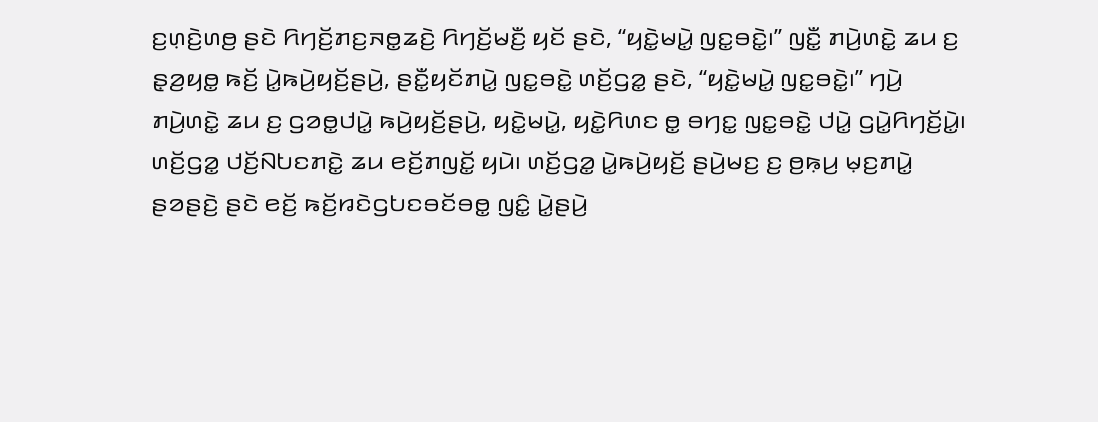ꤢ꤬ꤛ꤫ꤢꤧ꤬ꤛꤥ꤬ ꤔꤢꤧ ꤖꤚꤢꤩ꤬ꤊꤢ꤬ꤏꤥ꤭ꤘꤢꤧ꤬ ꤖꤚꤢꤩ꤬ꤗꤢꤪ꤬ ꤟꤢꤩ ꤔꤢꤧ, “ꤟꤢꤧ꤭ꤗꤣꤧ꤭ ꤜꤢ꤭ꤋꤢꤧ꤭꤯” ꤜꤢꤪ꤭ ꤊꤣꤧ꤬ꤛꤢꤧ꤭ ꤘꤣ ꤢ꤬ ꤔ꤫ꤤ꤬ꤟꤥ꤭ ꤒꤢꤩ꤬ ꤣꤧ꤭ꤒꤣꤧ꤬ꤟꤢꤩ꤬ꤔꤣꤧ꤬, ꤔꤢꤪ꤭ꤟꤢꤩꤊꤣꤧ꤭ ꤜꤢ꤭ꤋꤢꤧ꤭ ꤛꤢꤩ꤬ꤞꤤ꤭ ꤔꤢꤧ, “ꤟꤢꤧ꤭ꤗꤣꤧ꤭ ꤜꤢ꤭ꤋꤢꤧ꤭꤯” ꤚꤣꤧ꤬ ꤊꤣꤧ꤬ꤛꤢꤧ꤭ ꤘꤣ ꤢ꤬ ꤞꤤꤥ꤭ꤓꤣꤧ꤭ ꤒꤣꤧ꤬ꤟꤢꤩ꤬ꤔꤣꤧ꤬, ꤟꤢꤧ꤭ꤗꤣꤧ꤭, ꤟꤢꤧ꤭ꤖꤛꤢ ꤥ꤭ ꤋꤚꤢ꤭ ꤜꤢ꤭ꤋꤢꤧ꤭ ꤓꤣꤧ꤭ ꤞꤣꤧ꤭ꤖꤚꤢꤩ꤬ꤣꤧ꤭꤯
ꤛꤢꤩ꤬ꤞꤤ꤭ ꤓꤢꤩ꤬ꤡꤝꤢꤊꤢꤧ꤭ ꤘꤣ ꤕꤢꤩ꤬ꤊꤜꤢꤩ꤭ ꤟꤣꤧ꤯ ꤛꤢꤩ꤬ꤞꤤ꤭ ꤣꤧ꤭ꤒꤣꤧ꤬ꤟꤢꤩ꤬ ꤔꤣꤧ꤬ꤗꤢ꤬ ꤢ꤬ ꤥ꤬ꤒ꤫ꤣ꤬ ꤗ꤫ꤢ꤬ꤊꤣꤧ꤭ ꤔꤤꤔꤢꤧ꤬ ꤔꤢꤧ ꤕꤢꤩ꤬ ꤒꤢꤩ꤬ꤙꤢꤧꤞꤝꤢꤋꤢꤩꤋꤥ꤭ ꤜꤢꤨ꤭ ꤣꤧ꤭ꤔꤣꤧ꤬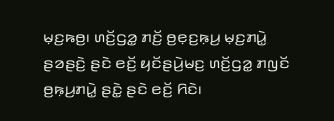ꤗ꤫ꤢ꤬ꤒꤥ꤬꤯ ꤛꤢꤩ꤬ꤞꤤ꤭ ꤊꤢꤩ꤬ ꤥ꤬ꤕ꤫ꤢ꤬ꤒ꤫ꤣ꤬ ꤗ꤫ꤢ꤬ꤊꤣꤧ꤭ ꤔꤤꤔꤢꤧ꤬ ꤔꤢꤧ ꤕꤢꤩ꤬ ꤟꤢꤩꤔꤣꤧ꤬ꤗꤢ꤬ ꤛꤢꤩ꤬ꤞꤤ꤭ ꤊꤜꤢꤩ ꤥ꤬ꤒ꤫ꤣ꤬ꤊꤣꤧ꤭ ꤔꤢꤧ꤭ ꤔꤢꤧ ꤕꤢꤩ꤬ ꤖꤢꤧ꤯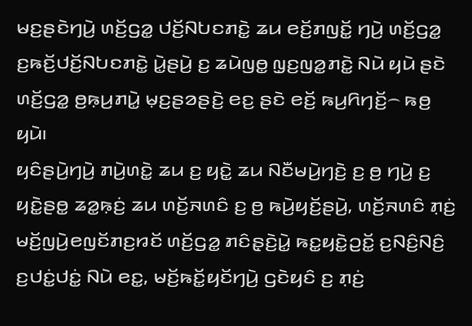ꤗꤢ꤬ꤔꤢꤧꤚꤣꤧ꤬ ꤛꤢꤩ꤬ꤞꤤ꤭ ꤓꤢꤩ꤬ꤡꤝꤢꤊꤢꤧ꤭ ꤘꤣ ꤕꤢꤩ꤬ꤊꤜꤢꤩ꤭ ꤚꤣꤧ꤬ ꤛꤢꤩ꤬ꤞꤤ꤭ ꤢ꤬ꤒꤢꤩ꤬ꤓꤢꤩ꤬ꤡꤝꤢꤊꤢꤧ꤭ ꤣꤧ꤭ꤔꤣꤧ꤬ ꤢ꤬ ꤘꤣꤧꤜꤥ꤭ ꤜ꤫ꤢ꤬ꤜꤤ꤭ꤊꤢꤧ꤭ ꤡꤣꤧ ꤟꤣꤧ ꤔꤢꤧ ꤛꤢꤩ꤬ꤞꤤ꤭ ꤥ꤬ꤒ꤫ꤣ꤬ꤊꤣꤧ꤭ ꤗ꤫ꤢ꤬ꤔꤤꤔꤢꤧ꤬ ꤕꤢ꤬ ꤔꤢꤧ ꤕꤢꤩ꤬ ꤒꤣ꤬ꤖꤚꤢꤩ꤬꤮ ꤒꤥ꤬ ꤟꤣꤧ꤯
ꤟꤢꤨꤔꤣꤧ꤬ꤚꤣꤧ꤬ ꤊꤣꤧ꤬ꤛꤢꤧ꤭ ꤘꤣ ꤢ꤬ ꤟꤢꤧ꤭ ꤘꤣ ꤡꤢꤪꤗꤣꤧ꤬ꤚꤢꤧ꤬ ꤢ꤬ ꤥ꤬ ꤚꤣꤧ꤬ ꤢ꤬ ꤟꤢꤧ꤭ꤔꤥ꤭ ꤘꤤ꤭ꤒ꤫ꤢꤦ꤬ ꤘꤣ ꤛꤢꤩ꤬ꤏꤛꤢꤨ ꤢ꤬ ꤥ꤬ ꤒꤣꤧ꤬ꤟꤢꤩ꤬ꤔꤣꤧ꤬, ꤛꤢꤩ꤬ꤏꤛꤢꤨ ꤊ꤫ꤢꤦ꤬ ꤗꤢꤩ꤬ꤜꤣꤧ꤬ꤕꤜꤢꤩꤊꤢ꤬ꤙꤢꤩ ꤛꤢꤩ꤬ꤞꤤ꤭ ꤊꤢꤨꤔ꤫ꤢꤧ꤬ꤣꤧ꤭ ꤒꤢ꤭ꤟꤢꤧ꤭ꤑꤢꤩ꤭ ꤢ꤬ꤡꤢꤨ꤬ꤡꤢꤨ꤬ ꤢ꤬ꤓꤢꤦ꤭ꤓꤢꤦ꤭ ꤡꤣꤧ ꤕꤢ꤭, ꤗꤢꤩ꤬ꤒꤢꤩ꤭ꤟꤢꤩꤚꤣꤧ꤬ ꤞꤢꤧꤟꤢꤨ ꤢ꤬ ꤊ꤫ꤢꤦ꤬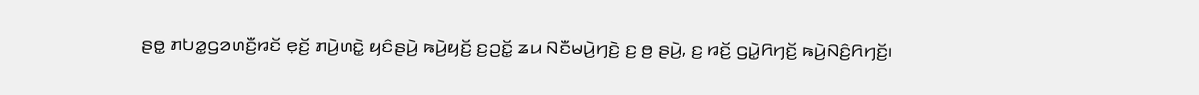ꤔꤥ꤭ ꤊꤝꤤ꤭ꤞꤤꤛꤢꤪ꤬ꤙꤢꤩ ꤕ꤫ꤢꤩ꤬ ꤊꤣꤧ꤬ꤛꤢꤧ꤭ ꤟꤢꤨꤔꤣꤧ꤬ ꤒꤣꤧ꤬ꤟꤢꤩ꤬ ꤢ꤬ꤑꤢꤩ꤭ ꤘꤣ ꤡꤢꤪꤗꤣꤧ꤬ꤚꤢꤧ꤬ ꤢ꤬ ꤥ꤬ ꤔꤣꤧ꤬, ꤢ꤬ ꤙꤢꤩ꤬ ꤞꤣꤧ꤭ꤖꤚꤢꤩ꤬ ꤒꤣꤧ꤬ꤡꤢꤨ꤬ꤖꤚꤢꤩ꤬꤯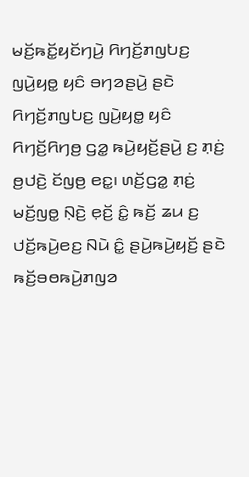ꤗꤢꤩ꤬ꤒꤢꤩ꤭ꤟꤢꤩꤚꤣꤧ꤬ ꤖꤚꤢꤩ꤬ꤊꤜꤝꤢ꤬ ꤜꤣꤧ꤬ꤟꤥ꤭ ꤟꤢꤨ ꤋꤚꤤꤔꤣꤧ꤬ ꤔꤢꤧ ꤖꤚꤢꤩ꤬ꤊꤜꤝꤢ꤬ ꤜꤣꤧ꤬ꤟꤥ꤭ ꤟꤢꤨ ꤖꤚꤢꤩ꤬ꤖꤚꤥ꤬ ꤞꤤ꤭ ꤒꤣꤧ꤬ꤟꤢꤩ꤬ꤔꤣꤧ꤬ ꤢ꤬ ꤊ꤫ꤢꤦ꤬ ꤥ꤬ꤓꤢꤧ꤬ ꤢꤩꤜꤥ꤬ ꤕꤢ꤭꤯ ꤛꤢꤩ꤬ꤞꤤ꤭ ꤊ꤫ꤢꤦ꤬ ꤗꤢꤩ꤬ꤜꤥ꤭ ꤡ꤫ꤢꤧ꤬ ꤕ꤫ꤢꤩ꤬ ꤢꤨ꤭ ꤒꤢꤩ꤬ ꤘꤣ ꤢ꤬ ꤓꤢꤩ꤬ꤒꤣꤧ꤬ꤕꤢ꤬ ꤡꤣꤧ ꤢꤨ꤭ ꤔꤣꤧ꤬ꤒꤣꤧ꤬ꤟꤢꤩ꤬ ꤔꤢꤧ ꤒꤢꤩ꤬ꤋꤥꤒꤣꤧ꤬ꤊꤜꤤ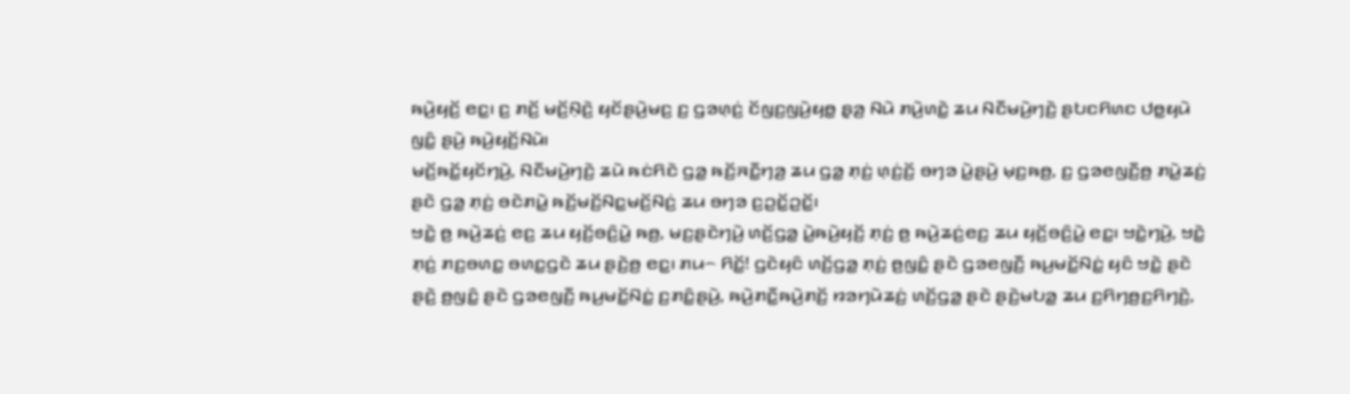ꤒꤣꤧ꤬ꤟꤢꤩ꤬ ꤕꤢ꤭꤯ ꤢ꤬ ꤊꤢꤩ꤬ ꤗꤢꤩ꤬ꤡ꤫ꤢꤧ꤬ ꤟꤢꤩꤔꤣꤧ꤬ꤗꤢ꤬ ꤢ꤬ ꤞꤤꤛ꤫ꤢꤦ꤬ ꤢꤩꤜꤢ꤬ꤜꤣꤧ꤬ꤟꤥ꤭ ꤔ꤫ꤤ꤬ ꤡꤣꤧ ꤊꤣꤧ꤬ꤛꤢꤧ꤭ ꤘꤣ ꤡꤢꤪꤗꤣꤧ꤬ꤚꤢꤧ꤬ ꤔꤝꤢꤖꤛꤢ ꤓꤥ꤭ꤟꤣꤧ ꤜꤢꤨ꤭ ꤔꤣꤧ꤬ ꤒꤣꤧ꤬ꤟꤢꤩ꤬ꤡꤣꤧ꤯
ꤗꤢꤩ꤬ꤒꤢꤩ꤭ꤟꤢꤩꤚꤣꤧ꤬, ꤡꤢꤪꤗꤣꤧ꤬ꤚꤢꤧ꤬ ꤘꤣꤧ ꤒꤢꤦꤖꤢꤧ ꤞꤤ꤭ ꤒꤢꤩ꤬ꤏꤢꤪ꤭ꤚꤤ꤬ ꤘꤣ ꤞꤤ꤭ ꤊ꤫ꤢꤦ꤬ ꤛ꤫ꤢꤦ꤬ꤢꤩ꤬ ꤋꤚꤤ ꤣꤧ꤭ꤔꤣꤧ꤬ ꤗ꤫ꤢ꤬ꤒꤥ꤬, ꤢ꤬ ꤞꤤꤕꤜꤢꤪ꤬ꤥ꤬ ꤊꤣꤧ꤭ꤘꤢꤦ꤬ ꤔꤢꤧ ꤞꤤ꤭ ꤊ꤫ꤢꤦ꤬ ꤋꤢꤧꤊꤣꤧ꤭ ꤒꤢꤩ꤬ꤗꤢꤩ꤬ꤡꤢ꤭ꤗꤢꤩ꤬ꤡꤢꤦ꤬ ꤘꤣ ꤋꤚꤤ ꤢ꤬ꤑꤢꤩ꤭ꤑꤢꤩ꤭꤯
ꤠꤢꤧ꤭ ꤥ꤬ ꤒꤣꤧ꤬ꤘꤢꤦ꤬ ꤕꤢ꤬ ꤘꤣ ꤟꤢꤩ꤬ꤋꤢꤨ꤬ꤣꤧ꤭ ꤒꤥ꤬, ꤗꤢ꤬ꤔꤢꤧꤚꤣꤧ꤬ ꤛꤢꤩ꤬ꤞꤤ꤭ ꤣꤧ꤭ꤒꤣꤧ꤬ꤟꤢꤩ꤬ ꤊ꤫ꤢꤦ꤬ ꤥ꤬ ꤒꤣꤧ꤬ꤘꤢꤦ꤬ꤕꤢ꤬ ꤘꤣ ꤟꤢꤩ꤬ꤋꤢꤨ꤬ꤣꤧ꤭ ꤕꤢ꤭꤯ ꤠꤢꤧ꤭ꤚꤣꤧ꤬, ꤠꤢꤧ꤭ ꤊ꤫ꤢꤦ꤬ ꤊꤢ꤬ꤋꤛꤢ꤭ ꤋꤛꤢ꤭ꤞꤢꤧ ꤘꤣ ꤔꤢꤧ꤬ꤥ꤬ ꤕꤢ꤭꤯ ꤊꤣ꤮ ꤖꤢꤩ꤭! ꤞꤢꤧꤟꤢꤨ ꤛꤢꤩ꤬ꤞꤤ꤭ ꤊ꤫ꤢꤦ꤬ ꤥ꤬ꤜꤢꤨ꤭ ꤔꤢꤧ ꤞꤤꤕꤜꤢꤪ꤬ ꤒꤣ꤬ꤗꤢꤩ꤭ꤡꤢꤦ꤭ ꤟꤢꤨ ꤠꤢꤧ꤭ ꤔꤢꤧ ꤔꤢꤧ꤬ ꤥ꤬ꤜꤢꤨ꤭ ꤔꤢꤧ ꤞꤤꤕꤜꤢꤪ꤬ ꤒꤣ꤬ꤗꤢꤩ꤭ꤡꤢꤦ꤭ ꤢ꤬ꤊꤢꤨ꤭ꤔꤣꤧ꤬, ꤒꤣꤧ꤬ꤊꤢꤪ꤭ꤒꤣꤧ꤬ꤊꤢꤩ꤬ ꤙꤤꤚꤣꤧꤘꤢꤦ꤬ ꤛꤢꤩ꤬ꤞꤤ꤭ ꤔꤢꤧ ꤔꤢꤧ꤬ꤗꤝꤤ꤭ ꤘꤣ ꤢ꤬ꤖꤚꤥ꤬ꤢ꤬ꤖꤚꤢꤧ꤬,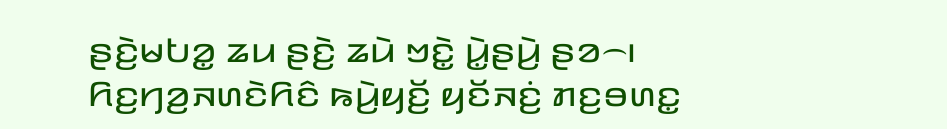ꤔꤢꤧ꤬ꤗꤝꤤ꤭ ꤘꤣ ꤔꤢꤧ꤬ ꤘꤣꤧ ꤠꤢꤧ꤭ ꤣꤧ꤭ꤔꤣꤧ꤬ ꤔꤤ꤮꤯
ꤖꤢ꤬ꤚꤤ꤬ꤏꤛꤢꤧꤖꤢꤨ ꤒꤣꤧ꤬ꤟꤢꤩ꤬ ꤟꤢꤩꤏꤢꤦ꤬ ꤊꤢ꤬ꤋꤛꤢ꤭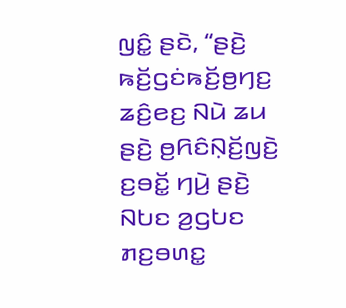ꤜꤢꤨ꤭ ꤔꤢꤧ, “ꤔꤢꤧ꤬ ꤒꤢꤩ꤬ꤞꤢꤦꤒꤢꤩ꤬ꤥ꤬ꤚꤢ꤬ ꤘꤢꤨ꤬ꤕꤢ꤬ ꤡꤣꤧ ꤘꤣ ꤔꤢꤧ꤬ ꤥ꤬ꤖꤢꤨꤡ꤫ꤢꤩ꤬ꤜꤢꤧ꤬ ꤢ꤬ꤋꤢꤩ꤭ ꤚꤣꤧ꤬ ꤔꤢꤧ꤬ ꤡꤝꤢ ꤤ꤬ꤞꤝꤢ ꤊꤢ꤬ꤋꤛꤢ꤭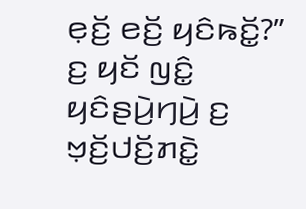ꤕ꤫ꤢꤩ꤬ ꤕꤢꤩ꤬ ꤟꤢꤨꤒꤢꤩ꤭?” ꤢ꤬ ꤟꤢꤩ ꤜꤢꤨ꤭ ꤟꤢꤨꤔꤣꤧ꤬ꤚꤣꤧ꤬ ꤢ꤬ ꤠ꤫ꤢꤩ꤬ꤓꤢꤩ꤬ꤊꤢꤧ꤭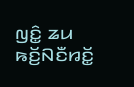ꤜꤢꤨ꤭ ꤘꤣ ꤒꤢꤩ꤬ꤡꤢꤪꤙꤢꤩ꤭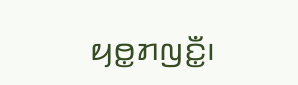ꤟꤥ꤭ꤊꤜꤢꤪ꤭꤯